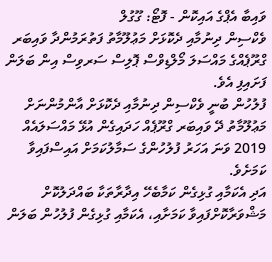ވައިބާ އެޕްގެ އައިކޮން - ފޮޓޯ: ގޫގުލް
ވެކްސިން ދިނުމާއި ދެކޮޅަށް މަޢުލޫމާތު ފަތުރަމުންދާ ވައިބަރ ގްރޫޕެއްގެ މައްސަލަ މޯލްޑިވްސް ޕޮލިސް ސަރވިސް އިން ބަލަން ފަށައިފި އެވެ.
ފުލުހުން ބުނީ ވެކްސިން ދިނުމާއި ދެކޮޅަށް އާންމުންނަށް މަޢުލޫމާތު ދޭ ވައިބަރ ގްރޫޕެއް ހަދައިގެން އުޅޭ މައްސަލައެއް 2019 ވަނަ އަހަރު ފުލުހުންގެ ސަމާލުކަމަށް އައިސްފައިވާ ކަމަށެވެ.
އަދި އެކަމާއި ގުޅިގެން ކަމާބެހޭ އިދާރާތަކާ ބައްދަލުކޮށް މަޝްވަރާކޮށްފައިވާ ކަމަށާއި، އެކަމާއި ގުޅިގެން ފުލުހުން ބަލަން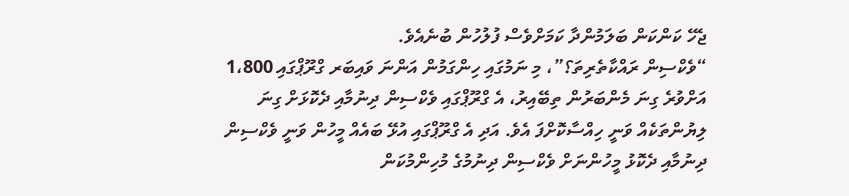ޖެހޭ ކަންކަން ބަލަމުންދާ ކަމަށްވެސް ފުލުހުން ބުނެއެވެ.
“ވެކްސިން ރައްކާތެރިތަ؟”، މި ނަމުގައި ހިންގަމުން އަންނަ ވައިބަރ ގްރޫޕްގައި 1،800 އަށްވުރެ ގިނަ މެންބަރުން ތިބޭއިރު، އެ ގްރޫޕްގައި ވެކްސިން ދިނުމާއި ދެކޮޅަށް ގިނަ ލިޔުންތަކެއް ވަނީ ހިއްސާކޮށްފަ އެވެ. އަދި އެ ގްރޫޕްގައި އުޅޭ ބައެއް މީހުން ވަނީ ވެކްސިން ދިނުމާއި ދެކޮޅު މީހުންނަށް ވެކްސިން ދިނުމުގެ މުހިންމުކަން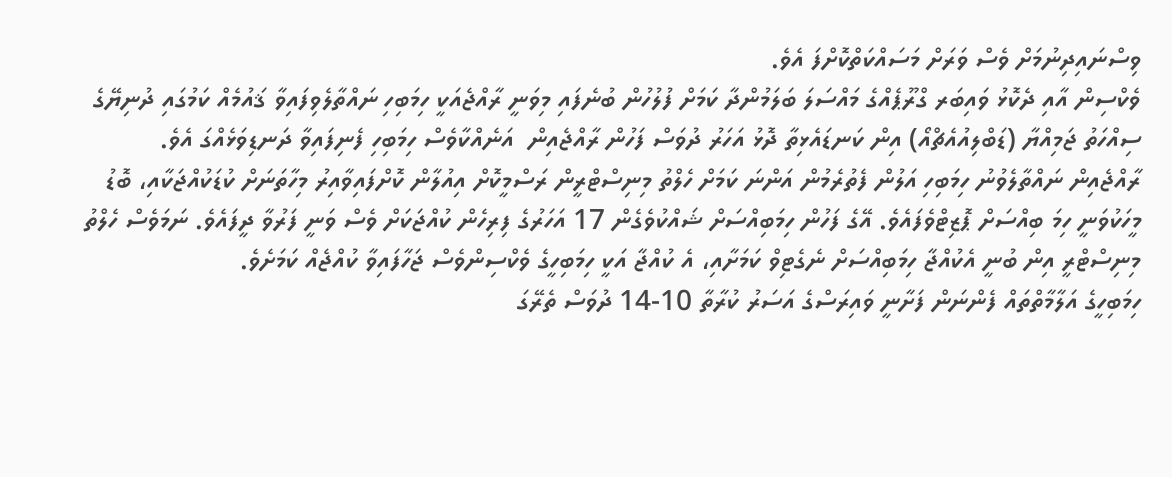ވިސްނައިދިނުމަށް ވެސް ވަރަށް މަސައްކަތްކޮށްފަ އެވެ.
ވެކްސިން އާއި ދެކޮޅު ވައިބަރ ގްރޫޕެއްގެ މައްސަލަ ބަލަމުންދާ ކަމަށް ފުލުހުން ބުނެފައި މިވަނީ ރާއްޖެއަކީ ހިމަބިހި ނައްތާލެވިފައިވާ ޤައުމެއް ކަމުގައި ދުނިޔޭގެ ސިއްހަތު ޖަމިއްޔާ (ޑަބްލިއުއެޗްއޯ) އިން ކަނޑައެޅިތާ ދޮޅު އަހަރު ދުވަސް ފަހުން ރާއްޖެއިން  އަނެއްކާވެސް ހިމަބިހި ފެނިފައިވާ ދަނޑިވަޅެއްގަ އެވެ.
ރާއްޖެއިން ނައްތާލެވުނު ހިމަބިހި އަލުން ފެތުރެމުން އަންނަ ކަމަށް ހެލްތު މިނިސްޓްރީން ރަސްމީކޮށް އިއުލާން ކޮށްފައިވާއިރު މިހާތަނަށް ކުޑަކުއްޖަކާއި، ބޮޑު މީހަކުވަނީ ހިމަ ބިއްސަށް ޕޮޒިޓްވެފައެވެ. އޭގެ ފަހުން ހިމަބިއްސަށް ޝައްކުވެގެން 17 އަހަރުގެ ފިރިހެން ކުއްޖަކަށް ވެސް ވަނީ ފަރުވާ ދީފައެވެ. ނަމަވެސް ހެލްތު މިނިސްޓްރީ އިން ބުނީ އެކުއްޖާ ހިމަބިއްސަށް ނެގެޓިވް ކަމަށާއި، އެ ކުއްޖާ އަކީ ހިމަބިހީގެ ވެކްސިންވެސް ޖަހާފައިވާ ކުއްޖެއް ކަމަށެވެ.
ހިމަބިހީގެ އަލާމާތްތައް ފެންނަން ފަށާނީ ވައިރަސްގެ އަސަރު ކުރާތާ 10-14 ދުވަސް ތެރޭގަ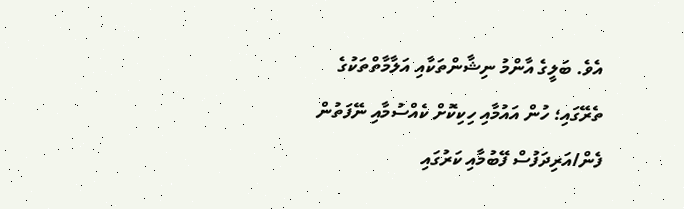އެވެ. ބަލީގެ އާންމު ނިޝާންތަކާއި އަލާމާތްތަކުގެ ތެރޭގައި؛ ހުން އައުމާއި ހިކިކޮށް ކެއްސުމާއި ނޭފަތުން ފެން/އަރިދަފުސް ފޭބުމާއި ކަރުގައި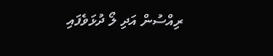ރިއްސުން އަދި ލޯ ދުޅަވެފައި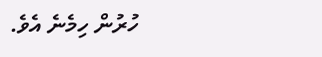ހުރުން ހިމެނެ އެވެ.